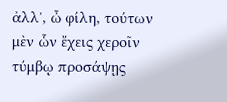ἀλλʼ, ὦ φίλη, τούτων μὲν ὧν ἔχεις χεροῖν τύμβῳ προσάψῃς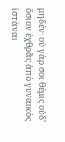μηδέν· οὐ γάρ σοι θέμις οὐδʼ ὅσιον ἐχθρᾶς ἀπὸ γυναικὸς ἱστάναι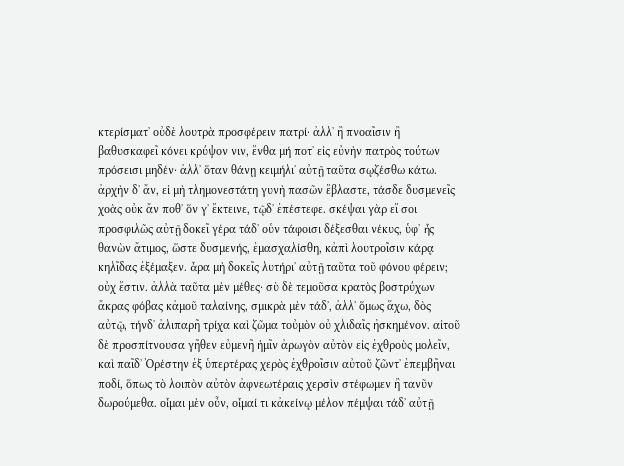κτερίσματʼ οὐδὲ λουτρὰ προσφέρειν πατρί· ἀλλʼ ἢ πνοαῖσιν ἢ βαθυσκαφεῖ κόνει κρύψον νιν, ἔνθα μή ποτʼ εἰς εὐνὴν πατρὸς τούτων πρόσεισι μηδέν· ἀλλʼ ὅταν θάνῃ κειμήλιʼ αὐτῇ ταῦτα σῳζέσθω κάτω. ἀρχὴν δʼ ἄν, εἰ μὴ τλημονεστάτη γυνὴ πασῶν ἔβλαστε, τάσδε δυσμενεῖς χοὰς οὐκ ἄν ποθʼ ὅν γʼ ἔκτεινε, τῷδʼ ἐπέστεφε. σκέψαι γὰρ εἴ σοι προσφιλῶς αὐτῇ δοκεῖ γέρα τάδʼ οὑν τάφοισι δέξεσθαι νέκυς, ὑφʼ ἧς θανὼν ἄτιμος, ὥστε δυσμενής, ἐμασχαλίσθη, κἀπὶ λουτροῖσιν κάρᾳ κηλῖδας ἐξέμαξεν. ἆρα μὴ δοκεῖς λυτήριʼ αὐτῇ ταῦτα τοῦ φόνου φέρειν; οὐχ ἔστιν. ἀλλὰ ταῦτα μὲν μέθες· σὺ δὲ τεμοῦσα κρατὸς βοστρύχων ἄκρας φόβας κἀμοῦ ταλαίνης, σμικρὰ μὲν τάδʼ, ἀλλʼ ὅμως ἅχω, δὸς αὐτῷ, τήνδʼ ἀλιπαρῆ τρίχα καὶ ζῶμα τοὐμὸν οὐ χλιδαῖς ἠσκημένον. αἰτοῦ δὲ προσπίτνουσα γῆθεν εὐμενῆ ἡμῖν ἀρωγὸν αὐτὸν εἰς ἐχθροὺς μολεῖν, καὶ παῖδʼ Ὀρέστην ἐξ ὑπερτέρας χερὸς ἐχθροῖσιν αὐτοῦ ζῶντʼ ἐπεμβῆναι ποδί, ὅπως τὸ λοιπὸν αὐτὸν ἀφνεωτέραις χερσὶν στέφωμεν ἢ τανῦν δωρούμεθα. οἶμαι μὲν οὖν, οἶμαί τι κἀκείνῳ μέλον πέμψαι τάδʼ αὐτῇ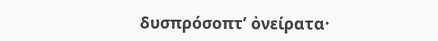δυσπρόσοπτʼ ὀνείρατα·